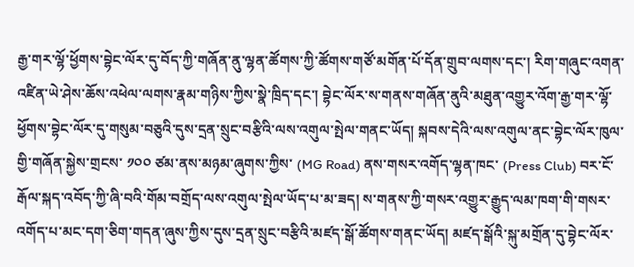རྒྱ་གར་ལྷོ་ཕྱོགས་བྷེང་ལོར་དུ་བོད་ཀྱི་གཞོན་ནུ་ལྷན་ཚོགས་ཀྱི་ཚོགས་གཙོ་མགོན་པོ་དོན་གྲུབ་ལགས་དང་། རིག་གཞུང་འགན་འཛིན་ཡེ་ཤེས་ཆོས་འཕེལ་ལགས་རྣམ་གཉིས་ཀྱིས་སྣེ་ཁྲིད་དང་། བྷེང་ལོར་ས་གནས་གཞོན་ནུའི་མཐུན་འགྱུར་འོག་རྒྱ་གར་ལྷོ་ཕྱོགས་བྷེང་ལོར་དུ་གསུམ་བཅུའི་དུས་དྲན་སྲུང་བརྩིའི་ལས་འགུལ་སྤེལ་གནང་ཡོད། སྐབས་དེའི་ལས་འགུལ་ནང་བྷེང་ལོར་ཁུལ་གྱི་གཞོན་སྐྱེས་གྲངས་ ༡༠༠ ཙམ་ནས་མཉམ་ཞུགས་ཀྱིས་ (MG Road) ནས་གསར་འགོད་ལྷན་ཁང་ (Press Club) བར་ངོ་རྒོལ་སྐད་འབོད་ཀྱི་ཞི་བའི་གོམ་བགྲོད་ལས་འགུལ་སྤེལ་ཡོད་པ་མ་ཟད། ས་གནས་ཀྱི་གསར་འགྱུར་རྒྱུད་ལམ་ཁག་གི་གསར་འགོད་པ་མང་དག་ཅིག་གདན་ཞུས་ཀྱིས་དུས་དྲན་སྲུང་བརྩིའི་མཛད་སྒོ་ཚོགས་གནང་ཡོད། མཛད་སྒོའི་སྐུ་མགྲོན་དུ་བྷེང་ལོར་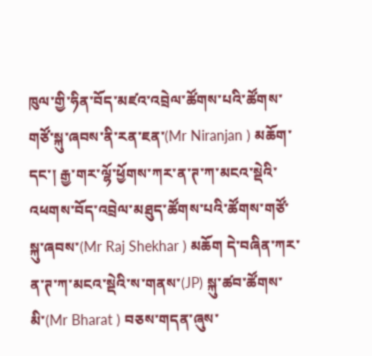ཁུལ་གྱི་ཧིན་བོད་མཛའ་འབྲེལ་ཚོགས་པའི་ཚོགས་གཙོ་སྐུ་ཞབས་ནི་རན་ཇན་(Mr Niranjan ) མཆོག་དང་། རྒྱ་གར་ལྷོ་ཕྱོགས་ཀར་ན་ཊ་ཀ་མངའ་སྡེའི་འཕགས་བོད་འབྲེལ་མཐུད་ཚོགས་པའི་ཚོགས་གཙོ་སྐུ་ཞབས་(Mr Raj Shekhar ) མཆོག དེ་བཞིན་ཀར་ན་ཊ་ཀ་མངའ་སྡེའི་ས་གནས་(JP) སྐུ་ཚབ་ཚོགས་མི་(Mr Bharat ) བཅས་གདན་ཞུས་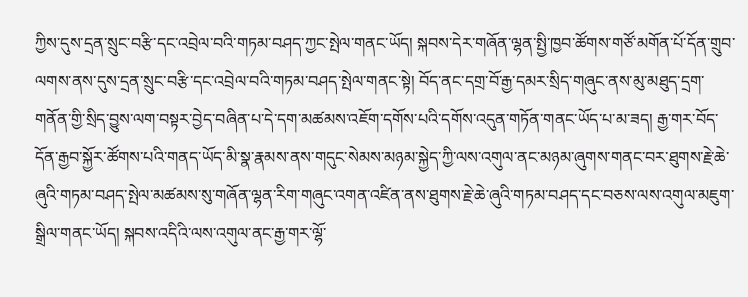ཀྱིས་དུས་དྲན་སྲུང་བརྩི་དང་འབྲེལ་བའི་གཏམ་བཤད་ཀྱང་སྤེལ་གནང་ཡོད། སྐབས་དེར་གཞོན་ལྷན་སྤྱི་ཁྱབ་ཚོགས་གཙོ་མགོན་པོ་དོན་གྲུབ་ལགས་ནས་དུས་དྲན་སྲུང་བརྩི་དང་འབྲེལ་བའི་གཏམ་བཤད་སྤེལ་གནང་སྟེ། བོད་ནང་དགྲ་བོ་རྒྱ་དམར་སྲིད་གཞུང་ནས་མུ་མཐུད་དྲག་གནོན་གྱི་སྲིད་བྱུས་ལག་བསྟར་བྱེད་བཞིན་པ་དེ་དག་མཚམས་འཇོག་དགོས་པའི་དགོས་འདུན་གཏོན་གནང་ཡོད་པ་མ་ཟད། རྒྱ་གར་བོད་དོན་རྒྱབ་སྐྱོར་ཚོགས་པའི་གནད་ཡོད་མི་སྣ་རྣམས་ནས་གདུང་སེམས་མཉམ་སྐྱེད་ཀྱི་ལས་འགུལ་ནང་མཉམ་ཞུགས་གནང་བར་ཐུགས་རྗེ་ཆེ་ཞུའི་གཏམ་བཤད་སྤེལ་མཚམས་སུ་གཞོན་ལྷན་རིག་གཞུང་འགན་འཛིན་ནས་ཐུགས་རྗེ་ཆེ་ཞུའི་གཏམ་བཤད་དང་བཅས་ལས་འགུལ་མཇུག་སྒྲིལ་གནང་ཡོད། སྐབས་འདིའི་ལས་འགུལ་ནང་རྒྱ་གར་ལྷོ་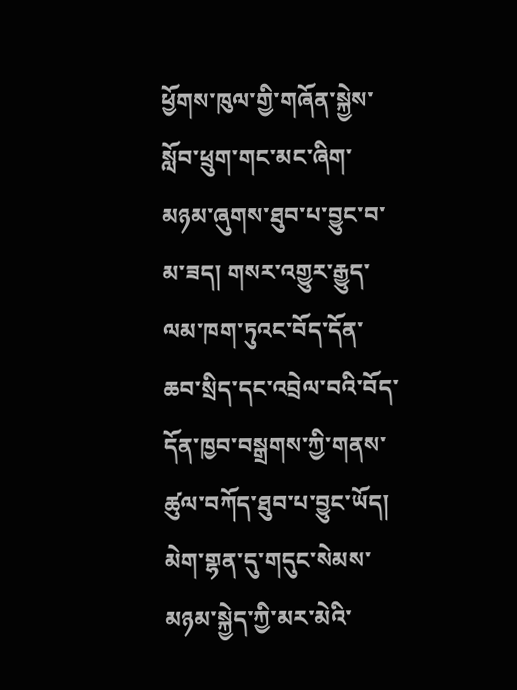ཕྱོགས་ཁུལ་གྱི་གཞོན་སྐྱེས་སློབ་ཕྲུག་གང་མང་ཞིག་མཉམ་ཞུགས་ཐུབ་པ་བྱུང་བ་མ་ཟད། གསར་འགྱུར་རྒྱུད་ལམ་ཁག་ཏུའང་བོད་དོན་ཆབ་སྲིད་དང་འབྲེལ་བའི་བོད་དོན་ཁྱབ་བསྒྲགས་ཀྱི་གནས་ཚུལ་བཀོད་ཐུབ་པ་བྱུང་ཡོད།
མེག་གྷན་དུ་གདུང་སེམས་མཉམ་སྐྱེད་ཀྱི་མར་མེའི་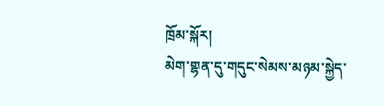ཁྲོམ་སྐོར།
མེག་གྷན་དུ་གདུང་སེམས་མཉམ་སྐྱེད་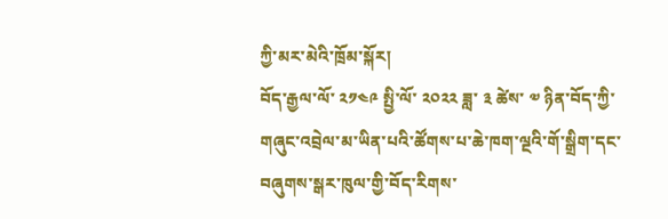ཀྱི་མར་མེའི་ཁྲོམ་སྐོར།
བོད་རྒྱལ་ལོ་ ༢༡༤༩ སྤྱི་ལོ་ ༢༠༢༢ ཟླ་ ༣ ཚེས་ ༧ ཉིན་བོད་ཀྱི་གཞུང་འབྲེལ་མ་ཡིན་པའི་ཚོགས་པ་ཆེ་ཁག་ལྔའི་གོ་སྒྲིག་དང་བཞུགས་སྒར་ཁུལ་གྱི་བོད་རིགས་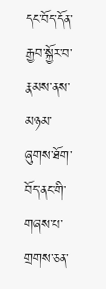དང་བོད་དོན་རྒྱབ་སྐྱོར་བ་རྣམས་ནས་མཉམ་ཞུགས་ཐོག་བོད་ནང་གི་གཞས་པ་གྲགས་ཅན་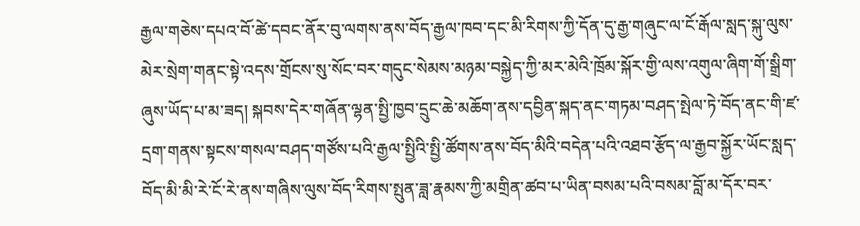རྒྱལ་གཅེས་དཔའ་བོ་ཚེ་དབང་ནོར་བུ་ལགས་ནས་བོད་རྒྱལ་ཁབ་དང་མི་རིགས་ཀྱི་དོན་དུ་རྒྱ་གཞུང་ལ་ངོ་རྒོལ་སླད་སྐུ་ལུས་མེར་སྲེག་གནང་སྟེ་འདས་གྲོངས་སུ་སོང་བར་གདུང་སེམས་མཉམ་བསྐྱེད་ཀྱི་མར་མེའི་ཁྲོམ་སྐོར་གྱི་ལས་འགུལ་ཞིག་གོ་སྒྲིག་ཞུས་ཡོད་པ་མ་ཟད། སྐབས་དེར་གཞོན་ལྷན་སྤྱི་ཁྱབ་དྲུང་ཆེ་མཆོག་ནས་དབྱིན་སྐད་ནང་གཏམ་བཤད་སྤེལ་ཏེ་བོད་ནང་གི་ཛ་དྲག་གནས་སྟངས་གསལ་བཤད་གཙོས་པའི་རྒྱལ་སྤྱིའི་སྤྱི་ཚོགས་ནས་བོད་མིའི་བདེན་པའི་འཐབ་རྩོད་ལ་རྒྱབ་སྐྱོར་ཡོང་སླད་བོད་མི་མི་རེ་ངོ་རེ་ནས་གཞིས་ལུས་བོད་རིགས་སྤུན་ཟླ་རྣམས་ཀྱི་མགྲིན་ཚབ་པ་ཡིན་བསམ་པའི་བསམ་བློ་མ་དོར་བར་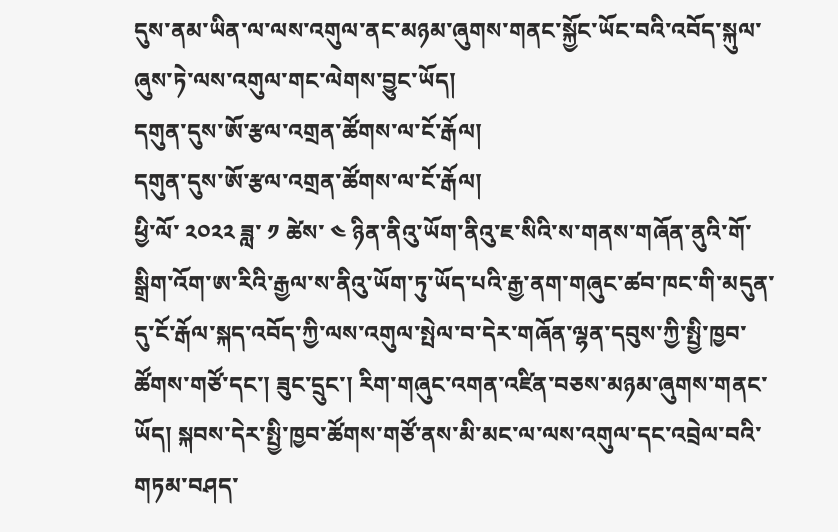དུས་ནམ་ཡིན་ལ་ལས་འགུལ་ནང་མཉམ་ཞུགས་གནང་སྐྱོང་ཡོང་བའི་འབོད་སྐུལ་ཞུས་ཏེ་ལས་འགུལ་གང་ལེགས་བྱུང་ཡོད།
དགུན་དུས་ཨོ་རྩལ་འགྲན་ཚོགས་ལ་ངོ་རྒོལ།
དགུན་དུས་ཨོ་རྩལ་འགྲན་ཚོགས་ལ་ངོ་རྒོལ།
ཕྱི་ལོ་ ༢༠༢༢ ཟླ་ ༡ ཚེས་ ༤ ཉིན་ནིའུ་ཡོག་ནིའུ་ཇ་སིའི་ས་གནས་གཞོན་ནུའི་གོ་སྒྲིག་འོག་ཨ་རིའི་རྒྱལ་ས་ནིའུ་ཡོག་ཏུ་ཡོད་པའི་རྒྱ་ནག་གཞུང་ཚབ་ཁང་གི་མདུན་དུ་ངོ་རྒོལ་སྐད་འབོད་ཀྱི་ལས་འགུལ་སྤེལ་བ་དེར་གཞོན་ལྷན་དབུས་ཀྱི་སྤྱི་ཁྱབ་ཚོགས་གཙོ་དང་། ཟུང་དྲུང་། རིག་གཞུང་འགན་འཛིན་བཅས་མཉམ་ཞུགས་གནང་ཡོད། སྐབས་དེར་སྤྱི་ཁྱབ་ཚོགས་གཙོ་ནས་མི་མང་ལ་ལས་འགུལ་དང་འབྲེལ་བའི་གཏམ་བཤད་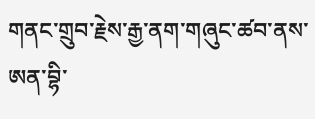གནང་གྲུབ་རྗེས་རྒྱ་ནག་གཞུང་ཚབ་ནས་ཨན་བྷི་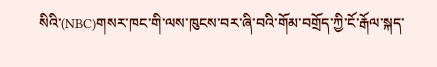སིའི་(NBC)གསར་ཁང་གི་ལས་ཁུངས་བར་ཞི་བའི་གོམ་བགྲོད་ཀྱི་ངོ་རྒོལ་སྐད་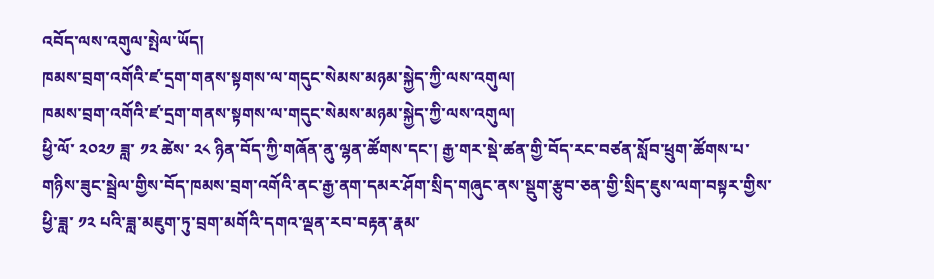འབོད་ལས་འགུལ་སྤེལ་ཡོད།
ཁམས་བྲག་འགོའི་ཛ་དྲག་གནས་སྟགས་ལ་གདུང་སེམས་མཉམ་སྐྱེད་ཀྱི་ལས་འགུལ།
ཁམས་བྲག་འགོའི་ཛ་དྲག་གནས་སྟགས་ལ་གདུང་སེམས་མཉམ་སྐྱེད་ཀྱི་ལས་འགུལ།
ཕྱི་ལོ་ ༢༠༢༡ ཟླ་ ༡༢ ཚེས་ ༢༨ ཉིན་བོད་ཀྱི་གཞོན་ནུ་ལྷན་ཚོགས་དང་། རྒྱ་གར་སྡེ་ཚན་གྱི་བོད་རང་བཙན་སློབ་ཕྲུག་ཚོགས་པ་གཉིས་ཟུང་སྦྲེལ་གྱིས་བོད་ཁམས་བྲག་འགོའི་ནང་རྒྱ་ནག་དམར་ཤོག་སྲིད་གཞུང་ནས་སྡུག་རྩུབ་ཅན་གྱི་སྲིད་ཇུས་ལག་བསྟར་གྱིས་ཕྱི་ཟླ་ ༡༢ པའི་ཟླ་མཇུག་ཏུ་བྲག་མགོའི་དགའ་ལྡན་རབ་བརྟན་རྣམ་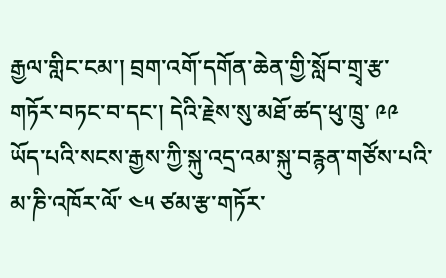རྒྱལ་གླིང་ངམ་། བྲག་འགོ་དགོན་ཆེན་གྱི་སློབ་གྲྭ་རྩ་གཏོར་བཏང་བ་དང་། དེའི་རྗེས་སུ་མཐོ་ཚད་ཕུ་ཁྲུ་ ༩༩ ཡོད་པའི་སངས་རྒྱས་ཀྱི་སྐུ་འདྲ་འམ་སྐུ་བརྙན་གཙོས་པའི་མ་ཎི་འཁོར་ལོ་ ༤༥ ཙམ་རྩ་གཏོར་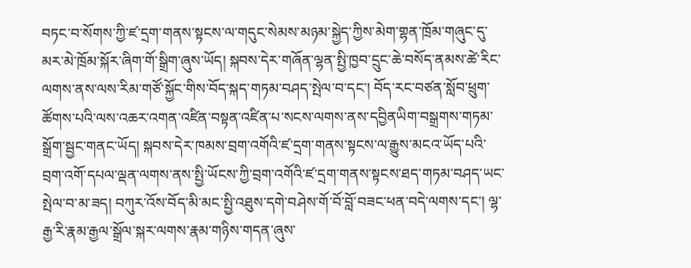བཏང་བ་སོགས་ཀྱི་ཛ་དྲག་གནས་སྟངས་ལ་གདུང་སེམས་མཉམ་སྐྱེད་ཀྱིས་མེག་གྷན་ཁྲོམ་གཞུང་དུ་མར་མེ་ཁྲོམ་སྐོར་ཞིག་གོ་སྒྲིག་ཞུས་ཡོད། སྐབས་དེར་གཞོན་ལྷན་སྤྱི་ཁྱབ་དྲུང་ཆེ་བསོད་ནམས་ཚེ་རིང་ལགས་ནས་ལས་རིམ་གཙོ་སྐྱོང་གིས་བོད་སྐད་གཏམ་བཤད་སྤེལ་བ་དང་། བོད་རང་བཙན་སློབ་ཕྲུག་ཚོགས་པའི་ལས་འཆར་འགན་འཛིན་བསྟན་འཛིན་པ་སངས་ལགས་ནས་དབྱིནཡིག་བསྒྲགས་གཏམ་སྒྲོག་སྦྱང་གནང་ཡོད། སྐབས་དེར་ཁམས་བྲག་འགོའི་ཛ་དྲག་གནས་སྟངས་ལ་རྒྱུས་མངའ་ཡོད་པའི་བྲག་འགོ་དཔལ་ལྡན་ལགས་ནས་སྤྱི་ཡོངས་ཀྱི་བྲག་འགོའི་ཛ་དྲག་གནས་སྟངས་ཐད་གཏམ་བཤད་ཡང་སྤེལ་བ་མ་ཟད། བཀུར་འོས་བོད་མི་མང་སྤྱི་འཐུས་དགེ་བཤེས་གོ་བོ་བློ་བཟང་ཕན་བདེ་ལགས་དང་། ལྷ་རྒྱ་རི་རྣམ་རྒྱལ་སྒྲོལ་སྐར་ལགས་རྣམ་གཉིས་གདན་ཞུས་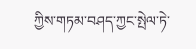ཀྱིས་གཏམ་བཤད་ཀྱང་སྤེལ་ཏེ་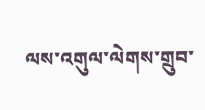ལས་འགུལ་ལེགས་གྲུབ་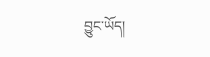བྱུང་ཡོད།